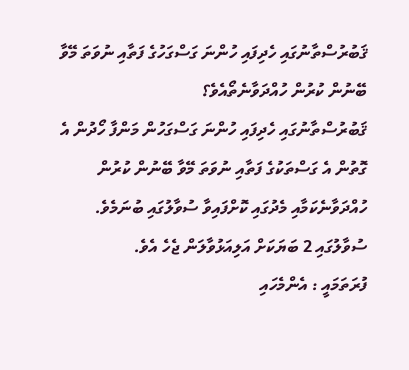ޤަބުރުސްތާނުގައި ހެދިފައި ހުންނަ ގަސްގަހުގެ ފަތާއި ނުވަތަ މޭވާ ބޭނުން ކުރުން ހުއްދަވާނެތޯއެވެ؟
ޤަބުރުސްތާނުގައި ހެދިފައި ހުންނަ ގަސްގަހުން މަންފާ ހޯދުން އެ ގޮތުން އެ ގަސްތަކުގެ ފަތާއި ނުވަތަ މޭވާ ބޭނުން ކުރުން ހުއްދަވާނެކަމާއި މެދުގައި ކޮށްފައިވާ ސުވާލުގައި ބުނަމެވެ.
ސުވާލުގައި 2 ބަޔަކަށް އަލިއަޅުވާލަން ޖެހެ އެވެ.
ފުރަތަމައީ : އެންމެހައި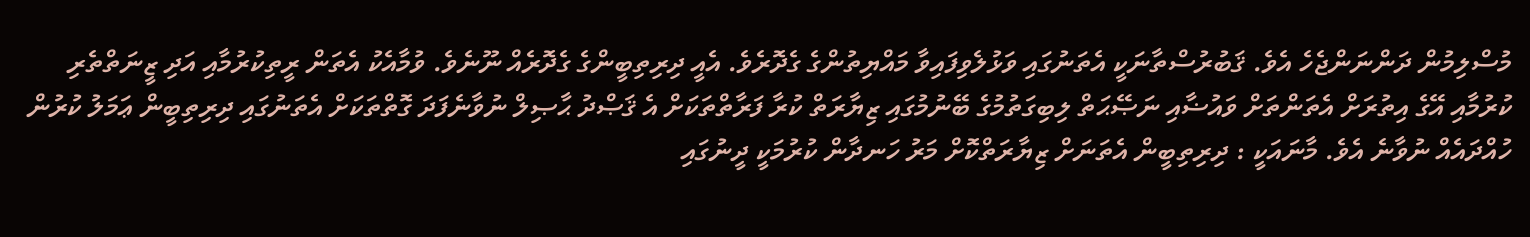މުސްލިމުން ދަންނަންޖެހެ އެވެ. ޤަބުރުސްތާނަކީ އެތަނުގައި ވަޅުލެވިފައިވާ މައްޔިތުންގެ ގެދޮރެވެ. އެއީ ދިރިތިބީންގެ ގެދޮރެއް ނޫނެވެ. ވުމާއެކު އެތަން ރީތިކުރުމާއި އަދި ޒީނަތްތެރި ކުރުމާއި އޭގެ އިތުރަށް އެތަންތަށް ވައުޟާއި ނަޞޭޙަތް ލިބިގަތުމުގެ ބޭނުމުގައި ޒިޔާރަތް ކުރާ ފަރާތްތަކަށް އެ ޤަޞްދު ޙާޞިލް ނުވާނެފަދަ ގޮތްތަކަށް އެތަނުގައި ދިރިތިބީން ޢަމަލު ކުރުން ހުއްދައެއް ނުވާނެ އެވެ. މާނައަކީ : ދިރިތިބީން އެތަނަށް ޒިޔާރަތްކޮށް މަރު ހަނދާން ކުރުމަކީ ދީނުގައި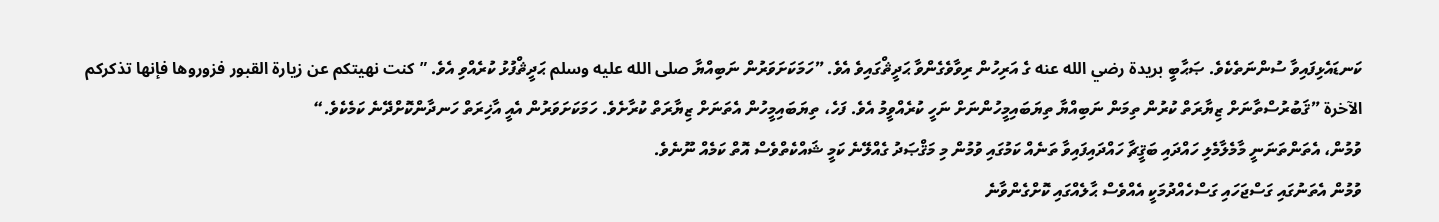ކަނޑައެޅިފައިވާ ސުންނަތެކެވެ. ޞަޙާބީ بريدة رضي الله عنه ގެ އަރިހުން ރިވާވެގެންވާ ޙަދީޘްގައިވެ އެވެ. ”ހަމަކަށަވަރުން ނަބިއްޔާ صلى الله عليه وسلم ޙަދީޘްފުޅު ކުރެއްވި އެވެ. ”كنت نهيتكم عن زيارة القبور فزوروها فإنها تذكركم الآخرة ”ޤަބުރުސްތާނަށް ޒިޔާރަތް ކުރުން ތިމަން ނަބިއްޔާ ތިޔަބައިމީހުންނަށް ނަހީ ކުރެއްވީމު އެވެ. ފަހެ، ތިޔަބައިމީހުން އެތަނަށް ޒިޔާރަތް ކުރާށެވެ. ހަމަކަށަވަރުން އެއީ އާޚިރަތް ހަނދާންކޮށްދޭނެ ކަމެކެވެ.“
ވުމުން، އެތަންތަނަނީ މާމެލާމެލި ހައްދައި ބަޤީޗާ ހައްދައިފައިވާ ތަނެއް ކަމުގައި ވުމުން މި މަޤްޞަދު ގެއްލޭނެ ކަމީ ޝައްކެތްވެސް އޮތް ކަމެއް ނޫނެވެ.
ވުމުން އެތަނުގައި ގަސްޖަހައި ގަސްހެއްދުމަކީ އެއްވެސް ޙާލެއްގައި ކޮށްގެންވާނެ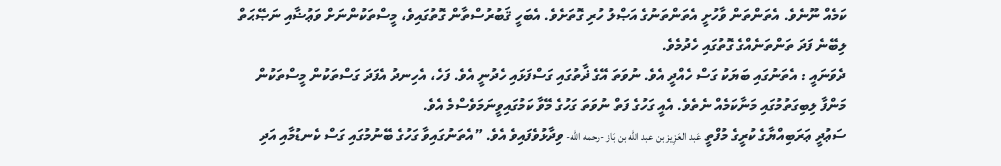ކަމެއް ނޫނެވެ. އެތަންތަން ވާހުށީ އެތަންތަނުގެ އަޞްލު ހުރި ގޮތަށެވެ. އެބަހީ ޤަބުރުސްތާން ގޮތުގައިވެ، މީސްތަކުންނަށް ވަޢުޟާއި ނަޞޭޙަތް ލިބޭނެ ފަދަ ތަންތަނެއްގެ ގޮތުގައި ހެދުމެވެ.
ދެވަނައީ : އެތަނުގައި ބަޔަކު ގަސް ހެއްދީ އެވެ. ނުވަތަ އޭގެ ޛާތުގައި ގަސްފަޅައި ހެދުނީ އެވެ. ފަހެ، އެހިނދު އެފަދަ ގަސްތަކުން މީސްތަކުން މަންފާ ލިބިގަތުމުގައި މަނާކަމެއް ނެތެވެ. އެއީ ގަހުގެ ފަތް ނުވަތަ ގަހުގެ މޭވާ ކަމުގައިވީނަމަވެސްމެ އެވެ.
ސަޢުދީ ޢަރަބިއްޔާގެ ކުރީގެ މުފްތީ عَبد العَزِيز بن عبد الله بن بَاز -رحمه الله- ވިދާޅުވެފައިވެ އެވެ. ”އެތަނުގައިވާ ގަހުގެ ބޭނުމުގައި ގަސް ކެނޑުމާއި އަދި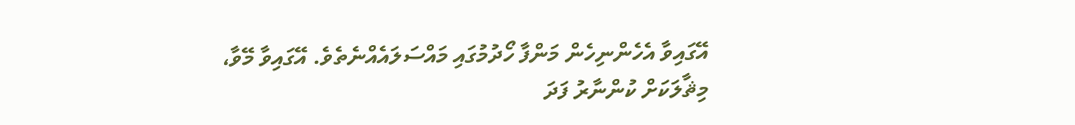އޭގައިވާ އެހެންނިހެން މަންފާ ހޯދުމުގައި މައްސަލައެއްނެތެވެ. އޭގައިވާ މޭވާ، މިޘާލަކަށް ކުންނާރު ފަދަ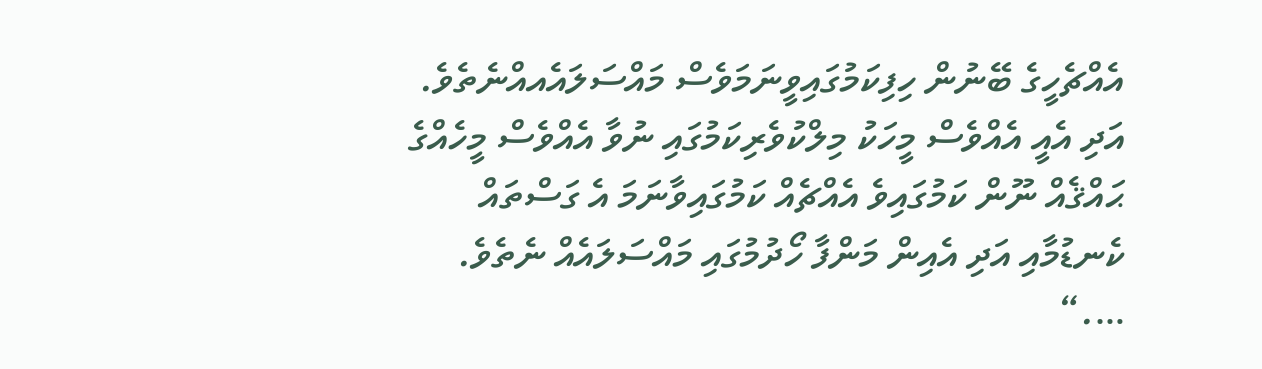އެއްޗެހީގެ ބޭނުން ހިފިކަމުގައިވީނަމަވެސް މައްސަލައެއއްނެތެވެ. އަދި އެއީ އެއްވެސް މީހަކު މިލްކުވެރިކަމުގައި ނުވާ އެއްވެސް މީހެއްގެ ޙައްޤެއް ނޫން ކަމުގައިވެ އެއްޗެއް ކަމުގައިވާނަމަ އެ ގަސްތައް ކެނޑުމާއި އަދި އެއިން މަންފާ ހޯދުމުގައި މައްސަލައެއް ނެތެވެ. ….“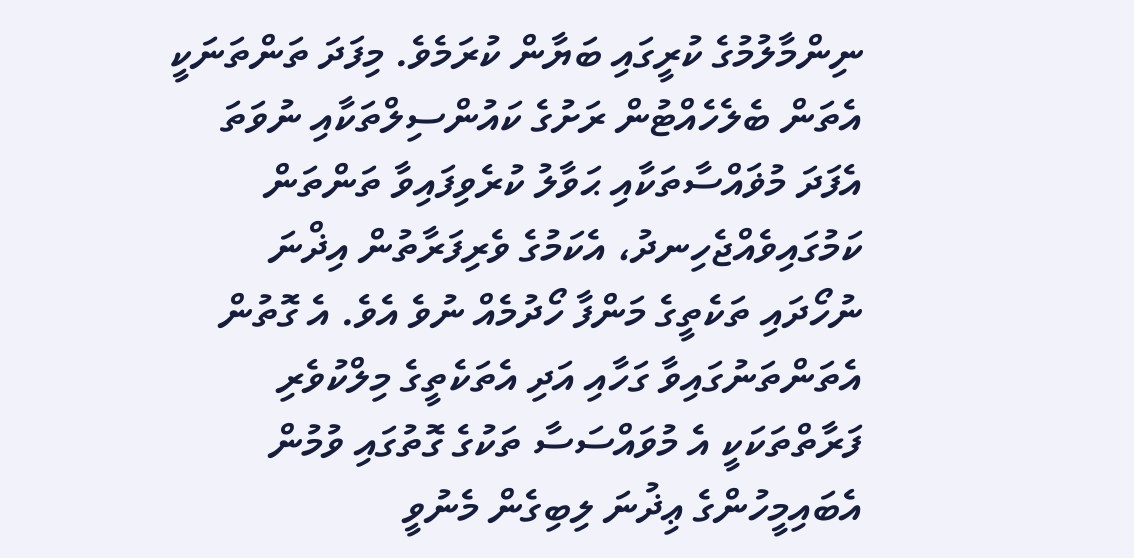ނިންމާލުމުގެ ކުރީގައި ބަޔާން ކުރަމެވެ. މިފަދަ ތަންތަނަކީ އެތަން ބެލެހެއްޓުން ރަށުގެ ކައުންސިލްތަކާއި ނުވަތަ އެފަދަ މުޥައްސާތަކާއި ޙަވާލު ކުރެވިފައިވާ ތަންތަން ކަމުގައިވެއްޖެހިނދު، އެކަމުގެ ވެރިފަރާތުން އިޛްނަ ނުހޯދައި ތަކެތީގެ މަންފާ ހޯދުމެއް ނުވެ އެވެ. އެ ގޮތުން އެތަންތަނުގައިވާ ގަހާއި އަދި އެތަކެތީގެ މިލްކުވެރި ފަރާތްތަކަކީ އެ މުވައްސަސާ ތަކުގެ ގޮތުގައި ވުމުން އެބައިމީހުންގެ ޢިޛުނަ ލިބިގެން މެނުވީ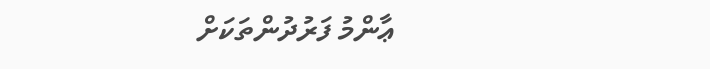ޢާންމު ފަރުދުންތަކަށް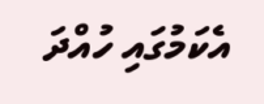އެކަމުގައި ހުއްދަ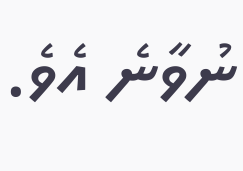ނުވާނެ އެވެ.